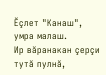Ĕçлет "Канаш", умра малаш.
Ир вăранакан çерçи тутă пулнă,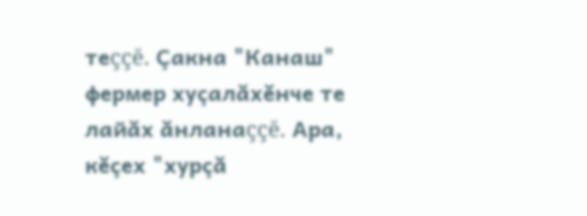теççĕ. Çакна "Канаш" фермер хуçалăхĕнче те лайăх ăнланаççĕ. Ара, кĕçех "хурçă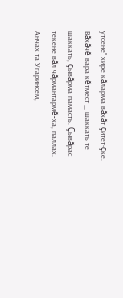утсене" хире кăларма вăхăт çитет-çке. Вăхăчĕ вара кĕтмест _ шаккать те шаккать, çывăрма памасть. Çывăрас текене вăл чăрмантармĕ-ха, паллах. Анчах та Угаринсем,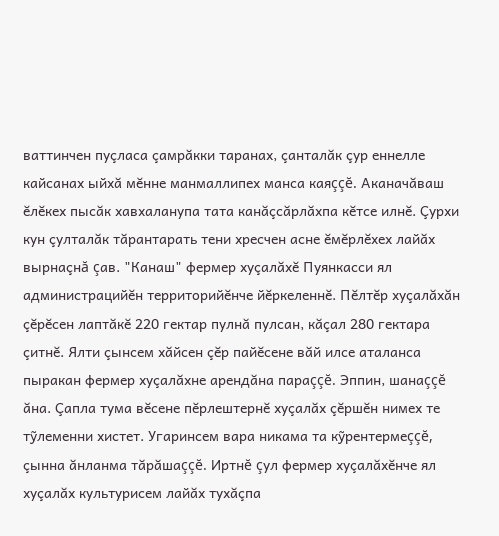ваттинчен пуçласа çамрăкки таранах, çанталăк çур еннелле кайсанах ыйхă мĕнне манмаллипех манса каяççĕ. Аканачăваш ĕлĕкех пысăк хавхаланупа тата канăçсăрлăхпа кĕтсе илнĕ. Çурхи кун çулталăк тăрантарать тени хресчен асне ĕмĕрлĕхех лайăх вырнаçнă çав. "Канаш" фермер хуçалăхĕ Пуянкасси ял администрацийĕн территорийĕнче йĕркеленнĕ. Пĕлтĕр хуçалăхăн çĕрĕсен лаптăкĕ 220 гектар пулнă пулсан, кăçал 280 гектара çитнĕ. Ялти çынсем хăйсен çĕр пайĕсене вăй илсе аталанса пыракан фермер хуçалăхне арендăна параççĕ. Эппин, шанаççĕ ăна. Çапла тума вĕсене пĕрлештернĕ хуçалăх çĕршĕн нимех те тỹлеменни хистет. Угаринсем вара никама та кỹрентермеççĕ, çынна ăнланма тăрăшаççĕ. Иртнĕ çул фермер хуçалăхĕнче ял хуçалăх культурисем лайăх тухăçпа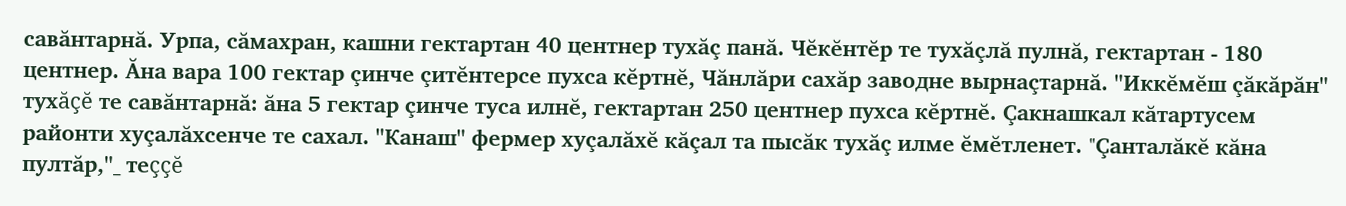савăнтарнă. Урпа, сăмахран, кашни гектартан 40 центнер тухăç панă. Чĕкĕнтĕр те тухăçлă пулнă, гектартан - 180 центнер. Ăна вара 100 гектар çинче çитĕнтерсе пухса кĕртнĕ, Чăнлăри сахăр заводне вырнаçтарнă. "Иккĕмĕш çăкăрăн" тухăçĕ те савăнтарнă: ăна 5 гектар çинче туса илнĕ, гектартан 250 центнер пухса кĕртнĕ. Çакнашкал кăтартусем районти хуçалăхсенче те сахал. "Канаш" фермер хуçалăхĕ кăçал та пысăк тухăç илме ĕмĕтленет. "Çанталăкĕ кăна пултăр,"_ теççĕ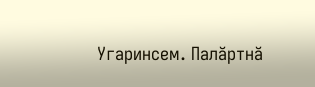Угаринсем. Палăртнă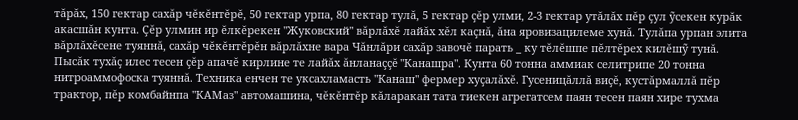тăрăх, 150 гектар сахăр чĕкĕнтĕрĕ, 50 гектар урпа, 80 гектар тулă, 5 гектар çĕр улми, 2-3 гектар утăлăх пĕр çул ỹсекен курăк акасшăн кунта. Çĕр улмин ир ĕлкĕрекен "Жуковский" вăрлăхĕ лайăх хĕл каçнă, ăна яровизацилеме хунă. Тулăпа урпан элита вăрлăхĕсене туяннă, сахăр чĕкĕнтĕрĕн вăрлăхне вара Чăнлăри сахăр завочĕ парать _ ку тĕлĕшпе пĕлтĕрех килĕшỹ тунă. Пысăк тухăç илес тесен çĕр апачĕ кирлине те лайăх ăнланаççĕ "Канашра". Кунта 60 тонна аммиак селитрипе 20 тонна нитроаммофоска туяннă. Техника енчен те уксахламасть "Канаш" фермер хуçалăхĕ. Гусеницăллă виçĕ, кустăрмаллă пĕр трактор, пĕр комбайнпа "КАМаз" автомашина, чĕкĕнтĕр кăларакан тата тиекен агрегатсем паян тесен паян хире тухма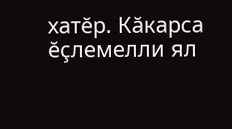хатĕр. Кăкарса ĕçлемелли ял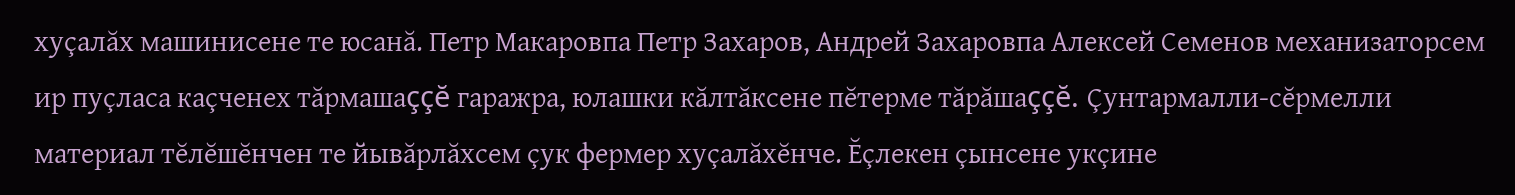хуçалăх машинисене те юсанă. Петр Макаровпа Петр Захаров, Андрей Захаровпа Алексей Семенов механизаторсем ир пуçласа каçченех тăрмашаççĕ гаражра, юлашки кăлтăксене пĕтерме тăрăшаççĕ. Çунтармалли-сĕрмелли материал тĕлĕшĕнчен те йывăрлăхсем çук фермер хуçалăхĕнче. Ĕçлекен çынсене укçине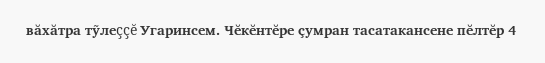вăхăтра тỹлеççĕ Угаринсем. Чĕкĕнтĕре çумран тасатакансене пĕлтĕр 4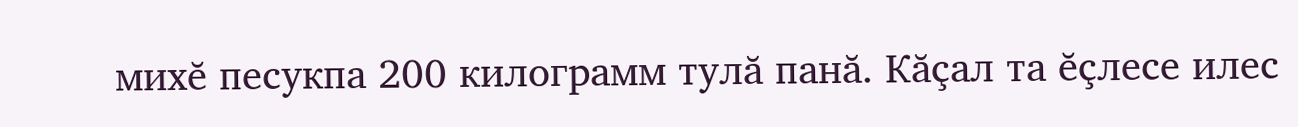михĕ песукпа 200 килограмм тулă панă. Кăçал та ĕçлесе илес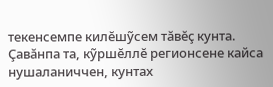текенсемпе килĕшỹсем тăвĕç кунта. Çавăнпа та, кỹршĕллĕ регионсене кайса нушаланиччен, кунтах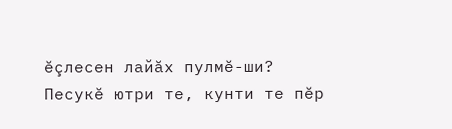ĕçлесен лайăх пулмĕ-ши? Песукĕ ютри те, кунти те пĕр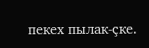пекех пылак-çке.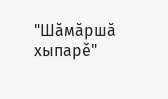"Шăмăршă хыпарĕ"